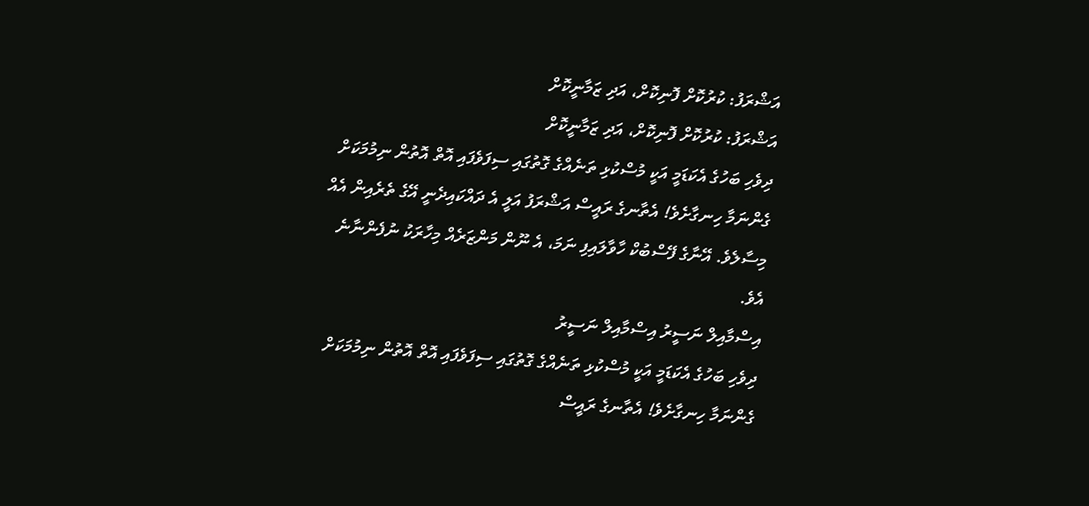އަޝްރަފު: ކުރުކޮށް ފޮނިކޮށް، އަދި ޒަމާނީކޮށް
އަޝްރަފު: ކުރުކޮށް ފޮނިކޮށް، އަދި ޒަމާނީކޮށް
ދިވެހި ބަހުގެ އެކަޑަމީ އަކީ މުސްކުޅި ތަނެއްގެ ގޮތުގައި ސިފަވެފައި އޮތް އޮތުން ނިމުމަކަށް ގެންނަމާ ހިނގާށެވެ! އެތާނގެ ރައީސް އަޝްރަފު އަލީ އެ ދައްކައިދެނީ އޭގެ ތެރެއިން އެއް މިސާލެވެ. އޭނާގެ ފޭސްބުކް ހާވާލައިފި ނަމަ، އެ ނޫން މަންޒަރެއް މިހާރަކު ނުފެންނާނެ އެވެ.
އިސްމާއިލް ނަސީރު އިސްމާއިލް ނަސީރު
ދިވެހި ބަހުގެ އެކަޑަމީ އަކީ މުސްކުޅި ތަނެއްގެ ގޮތުގައި ސިފަވެފައި އޮތް އޮތުން ނިމުމަކަށް ގެންނަމާ ހިނގާށެވެ! އެތާނގެ ރައީސް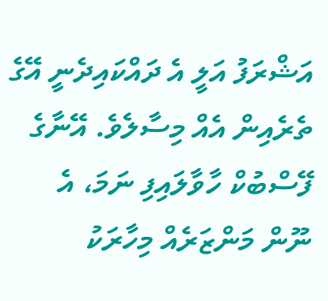އަޝްރަފު އަލީ އެ ދައްކައިދެނީ އޭގެ ތެރެއިން އެއް މިސާލެވެ. އޭނާގެ ފޭސްބުކް ހާވާލައިފި ނަމަ، އެ ނޫން މަންޒަރެއް މިހާރަކު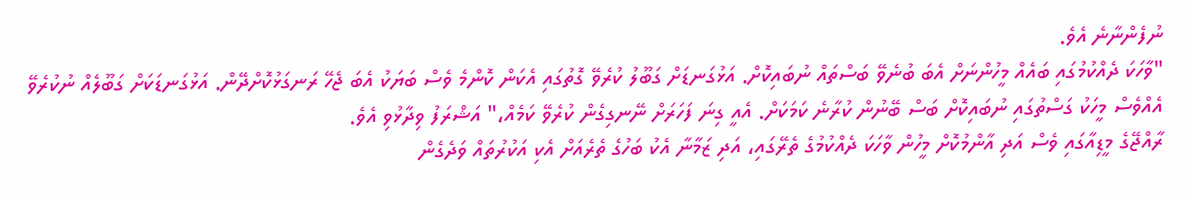ނުފެންނާނެ އެވެ.
"ވާހަކަ ދެއްކުމުގައި ބައެއް މީހުންނަށް އެބަ ބުނެވޭ ބަސްތައް ނުބައިކޮށް. އަޅުގަނޑަށް ގަބޫލު ކުރެވޭ ގޮތުގައި އެކަން ކޮންމެ ވެސް ބަޔަކު އެބަ ޖެހޭ ރަނގަޅުކޮށްދޭން. އަޅުގަނޑަކަށް ގަބޫލެއް ނުކުރެވޭ އެއްވެސް މީހަކު ގަސްތުގައި ނުބައިކޮށް ބަސް ބޭނުން ކުރާނެ ކަމަކަށް. އެއީ ގިނަ ފަހަރަށް ނޭނގިގެން ކުރެވޭ ކަމެއް،" އަޝްރަފު ވިދާޅުވި އެވެ.
ރާއްޖޭގެ މީޑިއާގައި ވެސް އަދި އާންމުކޮށް މީހުން ވާހަކަ ދެއްކުމުގެ ތެރޭގައި، އަދި ޒަމާނާ އެކު ބަހުގެ ތެރެއަށް އެކި އަކުރުތައް ވަދެގެން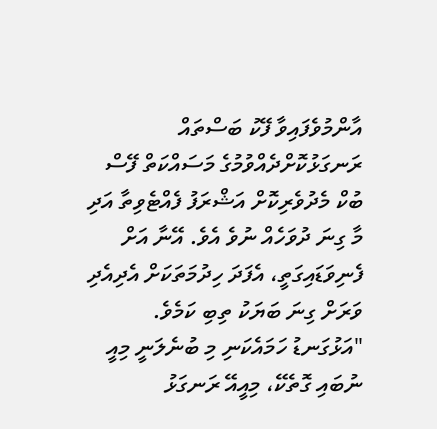އާންމުވެފައިވާ ފޭކު ބަސްތައް ރަނގަޅުކޮށްދެއްވުމުގެ މަސައްކަތް ފޭސް ބުކް މެދުވެރިކޮށް އަޝްރަފު ފެއްޓެވިތާ އަދި މާ ގިނަ ދުވަހެއް ނުވެ އެވެ. އޭނާ އަށް ފެނިވަޑައިގަތީ، އެފަދަ ހިދުމަތަކަށް އެދިއެދި ވަރަށް ގިނަ ބަޔަކު ތިބި ކަމެވެ.
"އަޅުގަނޑު ހަމައެކަނި މި ބުނެލަނީ މިއީ ނުބައި ގޮތެކޭ، މިއީއޭ ރަނގަޅު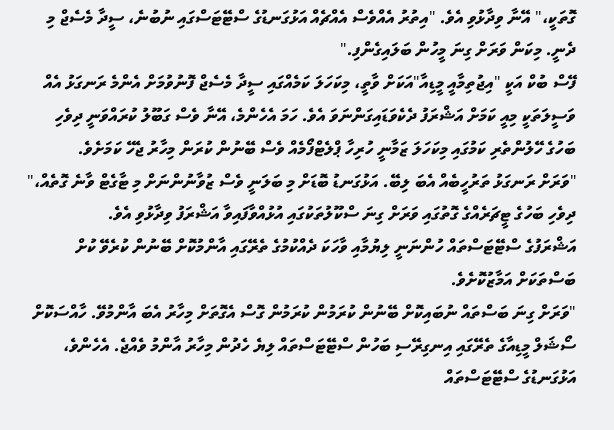ގޮތަކީ،" އޭނާ ވިދާޅުވި އެވެ. "އިތުރު އެއްވެސް އެއްޗެއް އަޅުގަނޑުގެ ސްޓޭޓަސްގައި ނުބުނެ، ސީދާ މެސެޖް މި ދެނީ. މިކަން ވަރަށް ގިނަ މީހުން ބަލައިގެންފި."
ފޭސް ބުކް އަކީ "އިޖުތިމާއީ މީޑިއާ"އަކަށް ވާތީ، މިކަހަލަ ކަމެއްގައި ސީދާ މެސެޖް ފޮނުވުމަށް އެންމެ ރަނގަޅު އެއް ވަސީލަތަކީ މިއީ ކަމަށް އަޝްރަފު ދެކެވަޑައިގަންނަވަ އެވެ. ހަމަ އެހެންމެ، އޭނާ ވެސް ގަބޫލު ކުރައްވަނީ ދިވެހި ބަހުގެ ހޭލުންތެރި ކަމުގައި މިކަހަލަ ޒަމާނީ ހުރިހާ ޕްލެޓްފޯމެއް ވެސް ބޭނުން ކުރަން މިހާރު ޖެހޭ ކަމަށެވެ.
"ވަރަށް ރަނގަޅު ތަރުހީބެއް އެބަ ލިބޭ. އަޅުގަނޑު ބޮޑަށް މި ބަލަނީ ވެސް ޒުވާނުންނަށް މި ޓާގެޓް ވާނެ ގޮތެއް،" ދިވެހި ބަހުގެ ޓީޗަރެއްގެ ގޮތުގައި ވަރަށް ގިނަ ސްކޫލުތަކުގައި އުޅުއްވާފައިވާ އަޝްރަފު ވިދާޅުވި އެވެ.
އަޝްރަފުގެ ސްޓޭޓަސްތައް ހުންނަނީ ލިޔުމާއި ވާހަކަ ދެއްކުމުގެ ތެރޭގައި އާންމުކޮށް ބޭނުން ކުރެވޭ ކުށް ބަސްތަކަށް އަމާޒުކޮށެވެ.
"ވަރަށް ގިނަ ބަސްތައް ނުބައިކޮށް ބޭނުން ކުރަމުން ކުރަމުން ގޮސް އެގޮތަށް މިހާރު އެބަ އާންމުވޭ. ހާއްސަކޮށް ސޯޝަލް މީޑިއާގެ ތެރޭގައި އިނގިރޭސި ބަހުން ސްޓޭޓަސްތައް ލިޔެ ހެދުން މިހާރު އާންމު ވެއްޖެ. އެހެންވެ، އަޅުގަނޑުގެ ސްޓޭޓަސްތައް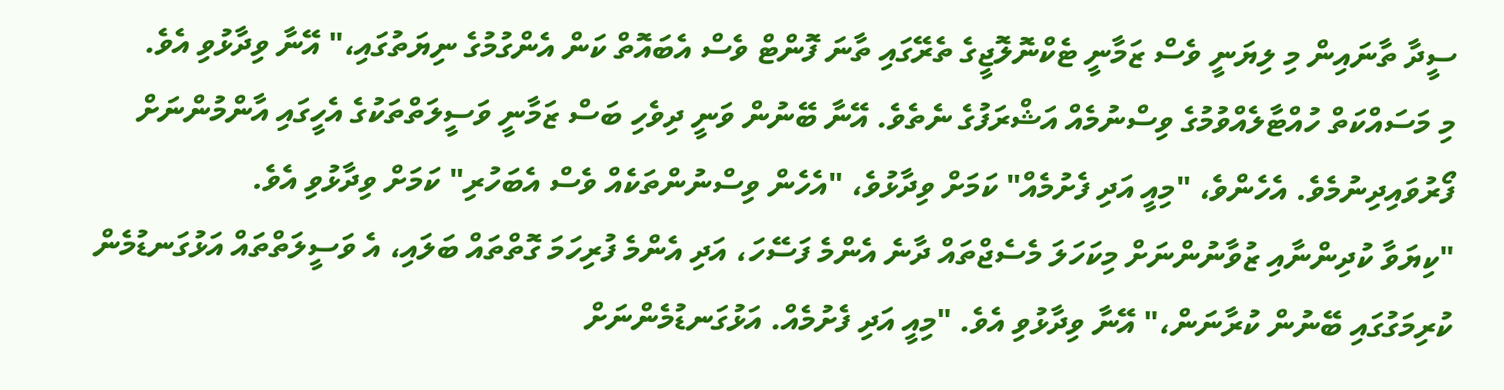ސީދާ ތާނައިން މި ލިޔަނީ ވެސް ޒަމާނީ ޓެކްނޮލޮޖީގެ ތެރޭގައި ތާނަ ފޮންޓް ވެސް އެބައޮތް ކަން އެންގުމުގެ ނިޔަތުގައި،" އޭނާ ވިދާޅުވި އެވެ.
މި މަސައްކަތް ހުއްޓާލެއްވުމުގެ ވިސްނުމެއް އަޝްރަފުގެ ނެތެވެ. އޭނާ ބޭނުން ވަނީ ދިވެހި ބަސް ޒަމާނީ ވަސީލަތްތަކުގެ އެހީގައި އާންމުންނަށް ފޯރުވައިދިނުމެވެ. އެހެންވެ، "މިއީ އަދި ފެށުމެއް" ކަމަށް ވިދާޅުވެ، "އެހެން ވިސްނުންތަކެއް ވެސް އެބަހުރި" ކަމަށް ވިދާޅުވި އެވެ.
"ކިޔަވާ ކުދިންނާއި ޒުވާނުންނަށް މިކަހަލަ މެސެޖްތައް ދާނެ އެންމެ ފަސޭހަ، އަދި އެންމެ ފުރިހަމަ ގޮތްތައް ބަލައި، އެ ވަސީލަތްތައް އަޅުގަނޑުމެން ކުރިމަގުގައި ބޭނުން ކުރާނަން،" އޭނާ ވިދާޅުވި އެވެ. "މިއީ އަދި ފެށުމެއް. އަޅުގަނޑުމެންނަށް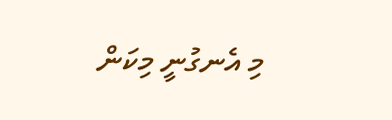މި އެނގުނީ މިކަން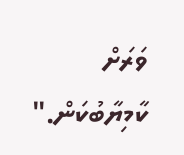ވަރަށް ކާމިޔާބުކަން."